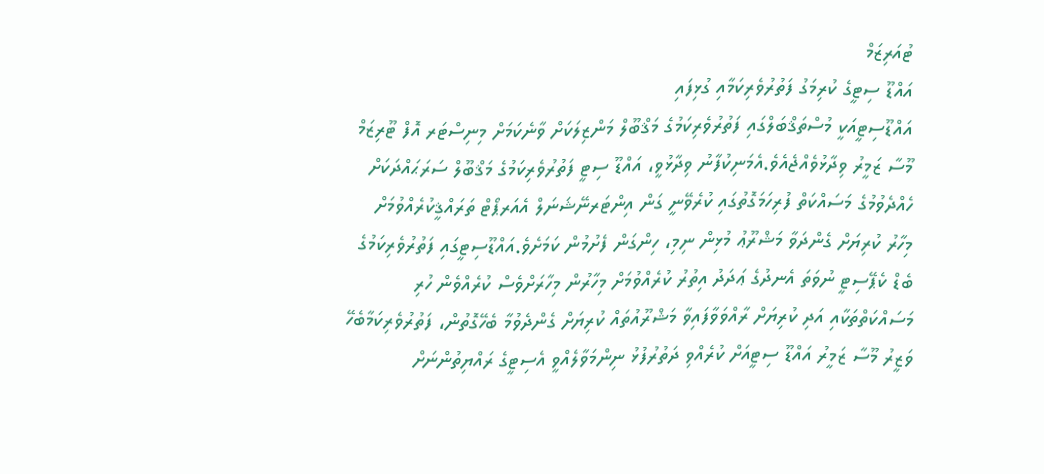ޓުއަރިޒަމް
އައްޑޫ ސިޓީގެ ކުރިމަގު ފަތުރުވެރިކަމާއި ގުޅިފައި
އައްޑޫސިޓީއަކީ މުސްތަޤްބަލްގައި ފަތުރުވެރިކަމުގެ މަޤްބޫލް މަންޒިލަކަށް ވާނެކަމަށް މިނިސްޓަރ އޮފް ޓޫރިޒަމް މޫސާ ޒަމީރު ވިދާޅުވެއްޖެއެވެ.އެމަނިކުފާނު ވިދާޅުވީ، އައްޑޫ ސިޓީ ފަތުރުވެރިކަމުގެ މަޤްބޫލް ސަރަޙައްދަކަށް ހެއްދެވުމުގެ މަސައްކަތް ފުރިހަމަގޮތުގައި ކުރެވޭނީ ގަން އިންޓަރނޭޝަނަލް އެއަރޕޯޓް ތަރައްޤީކުރެއްވުމަށް މިހާރު ކުރިޔަށް ގެންދަވާ މަޝްރޫޢު މުޅިން ނިމި، ހިންގަން ފެށުމުން ކަމަށެވެ.އައްޑޫސިޓީގައި ފަތުރުވެރިކަމުގެ ބެޑް ކެޕޭސިޓީ ނުވަތަ އެނދުގެ ޢަދަދު އިތުރު ކުރެއްވުމަށް މިހާރުން މިހާރަށްވެސް ކުރެއްވެން ހުރި މަސައްކަތްތަކާއި އަދި ކުރިޔަށް ރާއްވަވާފައިވާ މަޝްރޫއުތައް ކުރިޔަށް ގެންދެވުމާ ބެހޭގޮތުން، ފަތުރުވެރިކަމާބެހޭ ވަޒީރު މޫސާ ޒަމީރު އައްޑޫ ސިޓީއަށް ކުރެއްވި ދަތުރުފުޅު ނިންމަވާލެއްވީ އެސިޓީގެ ރައްޔިތުންނަށް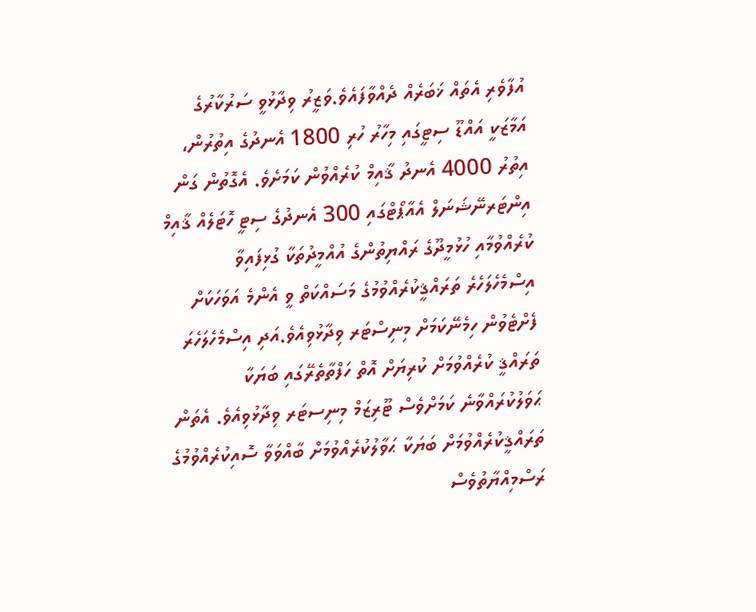އުފާވެރި އެތައް ޚަބަރެއް ދެއްވާފައެވެ.ވަޒީރު ވިދާޅުވީ ސަރުކާރުގެ އަމާޒަކީ އައްޑޫ ސިޓީގައި މިހާރު ހުރި 1800 އެނދުގެ އިތުރުން، އިތުރު 4000 އެނދު ޤާއިމް ކުރެއްވުން ކަމަށެވެ. އެގޮތުން ގަން އިންޓަރނޭޝަނަލް އެއާޕޯޓްގައި 300 އެނދުގެ ސިޓީ ހޮޓަލެއް ޤާއިމް ކުރެއްވުމާއި ހުޅުމީދޫގެ ރައްޔިތުންގެ އުއްމީދުތަކާ ގުޅިފައިވާ އިސްމެހެލަހެރެ ތަރައްޤީކުރެއްވުމުގެ މަސައްކަތް ވީ އެންމެ އަވަހަކަށް ފެށްޓެވުން ހިމެނޭކަމަށް މިނިސްޓަރ ވިދާޅުވިއެވެ.އަދި އިސްމެހެލަހެރަ ތަރައްޤީ ކުރެއްވުމަށް ކުރިޔަށް އޮތް ހަފްތާތެރޭގައި ބަޔަކާ ޙަވަލުކުރައްވާނެ ކަމަށްވެސް ޓޫރިޒަމް މިނިސޓަރ ވިދާޅުވިއެވެ. އެތަން ތަރައްޤީކުރެއްވުމަށް ބަޔަކާ ޙަވާލުކުރެއްވުމަށް ބާއްވަވާ ސޮއިކުރެއްވުމުގެ ރަސްމިއްޔާތުވެސް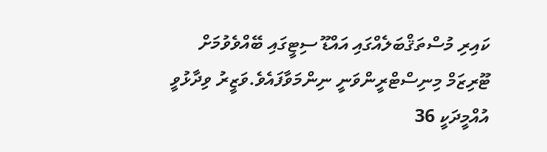ކައިރި މުސްތަޤްބަލެއްގައި އައްޑޫ ސިޓީގައި ބޭއްވެވުމަށް ޓޫރިޒަމް މިނިސްޓްރީންވަނީ ނިންމަވާފައެވެ.ވަޒީރު ވިދާޅުވީ އުއްމީދަކީ 36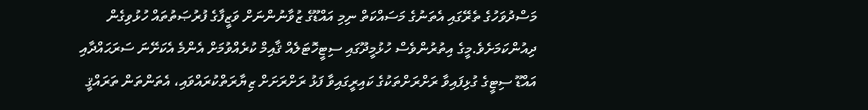މަސްދުވަހުގެ ތެރޭގައި އެތަނުގެ މަސައްކަތް ނިމި އައްޑޫގެ ޒުވާނުންނަށް ވަޒީފާގެ ފުރުޞަތުތައް ހުޅުވިގެން ދިއުންކަމަށެވެ.މީގެ އިތުރުންވެސް ހުޅުމީދޫގައި ސިޓީހޮޓަލެއް ޤާއިމް ކުރެއްވުމަށް އެންމެ އެކަށޭނަ ސަރަޙައްދާއި އައްޑޫ ސިޓީގެ ގުޅިފައިވާ ރަށްރަށްތަކުގެ ކައިރީގައިވާ ފަޅު ރަށްރަށަށް ޒިޔާރަތްކުރައްވައި، އެތަންތަން ތަރައްޤީ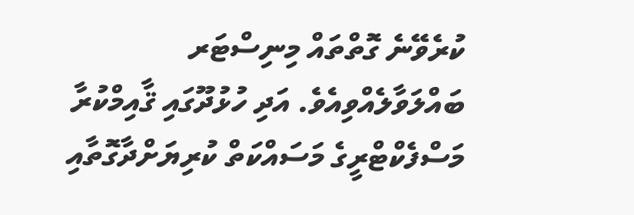ކުރެވޭނެ ގޮތްތައް މިނިސްޓަރ ބައްލަވާލެއްވިއެވެ. އަދި ހުޅުދޫގައި ޤާއިމްކުރާ މަސްފެކްޓްރީގެ މަސައްކަތް ކުރިޔަށްދާގޮތާއި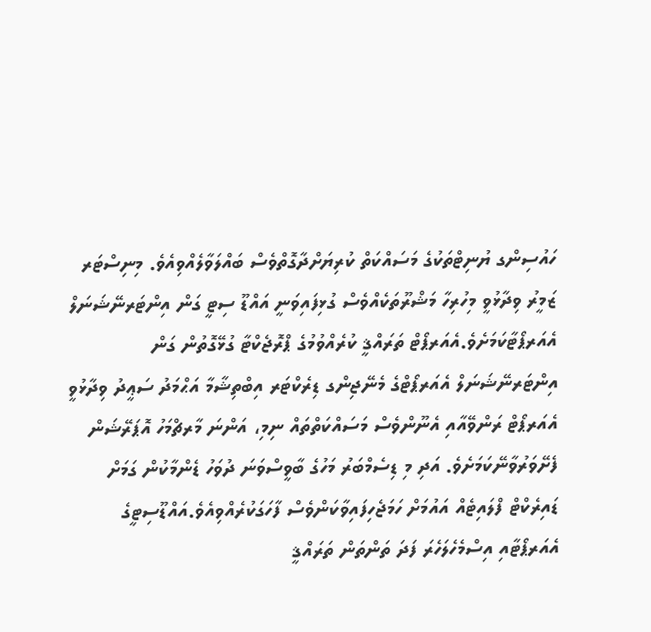ހައުސިންގ ޔުނިޓްތަކުގެ މަސައްކަތް ކުރިޔަށްދާގޮތްވެސް ބައްލަވާލެއްވިއެވެ. މިނިސްޓަރ ޒަމީރު ވިދާޅުވީ މިހުރިހާ މަޝްރޫތަކެއްވެސް ގުޅިފައިވަނީ އައްޑޫ ސިޓީ ގަން އިންޓަރނޭޝަނަލް އެއަރޕޯޓާކަމަށެވެ.އެއަރޕޯޓް ތަރައްޤީ ކުރެއްވުމުގެ ޕްރޮޖެކްޓާ ގުޅޭގޮތުން ގަން އިންޓަރނޭޝަނަލް އެއަރޕޯޓްގެ މެނޭޖިންގ ޑިރެކްޓަރ އިބްތިޝާމާ އަޙްމަދު ސަޢީދު ވިދާޅުވީ އެއަރޕޯޓް ރަންވޭއާއި އެނޫންވެސް މަސައްކަތްތައް ނިމި، އަންނަ މާރޗްމަހު އޮޕަރޭޝަން ފެށޭވަރުވާނޭކަމަށެވެ. އަދި މި ޑިސެމްބަރު މަހުގެ ބާވީސްވަނަ ދުވަހު ޑެންމާކުން ގަމަށް ޑައިރެކްޓް ފްލައިޓެއް އައުމަށް ހަމަޖެހިފައިވާކަންވެސް ފާހަގަކުރެއްވިއެވެ.އައްޑޫސިޓީގެ އެއަރޕޯޓާއި އިސްމެހެލަހެރަ ފަދަ ތަންތަން ތަރައްޤީ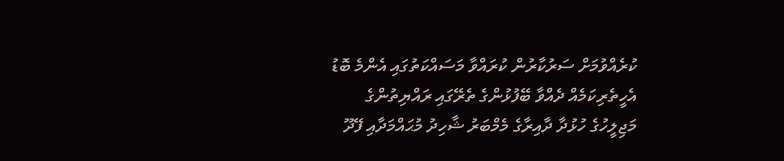ކުރެއްވުމަށް ސަރުކާރުން ކުރައްވާ މަސައްކަތުގައި އެންމެ ބޮޑު އެހީތެރިކަމެއް ދެއްވާ ބޭފުޅުންގެ ތެރޭގައި ރައްޔިތުންގެ މަޖިލީހުގެ ހުޅުދާ ދާއިރާގެ މެމްބަރު ޝާހިދު މުޙައްމަދާއި ފޭދޫ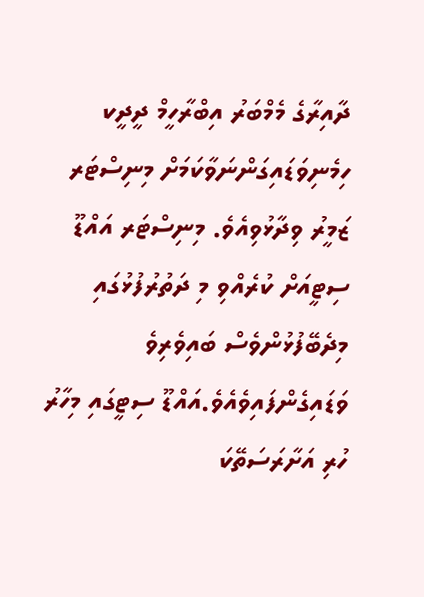ދާއިރާގެ މެމްބަރު އިބްރާހީމް ދީދީކ ހިމެނިވަޑައިގަންނަވާކަމަށް މިނިސްޓަރ ޒަމީރު ވިދާޅުވިއެވެ. މިނިސްޓަރ އައްޑޫ ސިޓީއަށް ކުރެއްވި މި ދަތުރުފުޅުގައި މިދެބޭފުޅުންވެސް ބައިވެރިވެ ވަޑައިގެންފައިވެއެވެ.އައްޑޫ ސިޓީގައި މިހާރު ހުރި އަށާރަސަތޭކަ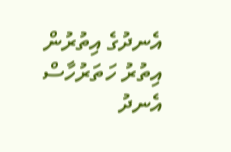އެނދުގެ އިތުރުން އިތުރު ހަތަރުހާސް އެނދު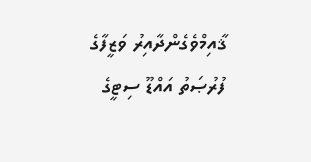ޤާއިމްވެގެންދާއިރު ވަޒީފާގެ ފުރުޞަތު އައްޑޫ ސިޓީގެ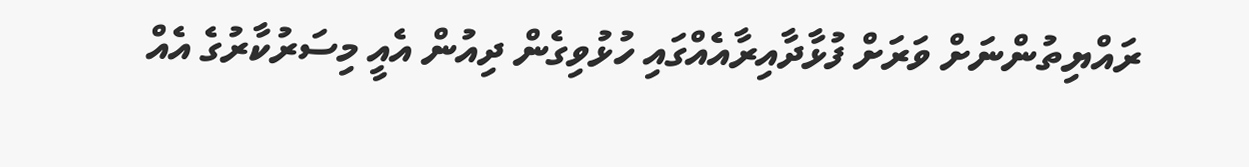ރައްޔިތުންނަށް ވަރަށް ފުޅާދާއިރާއެއްގައި ހުޅުވިގެން ދިއުން އެއީ މިސަރުކާރުގެ އެއް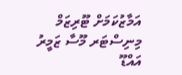އަމާޒުކަމަށް ޓޫރިޒަމް މިނިސްޓަރ މޫސާ ޒަމީރު އައްޑޫ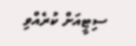ސިޓީއަށް ކުރެއްވި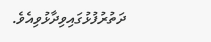ދަތުރުފުޅުގައިވިދާޅުވިއެވެ.